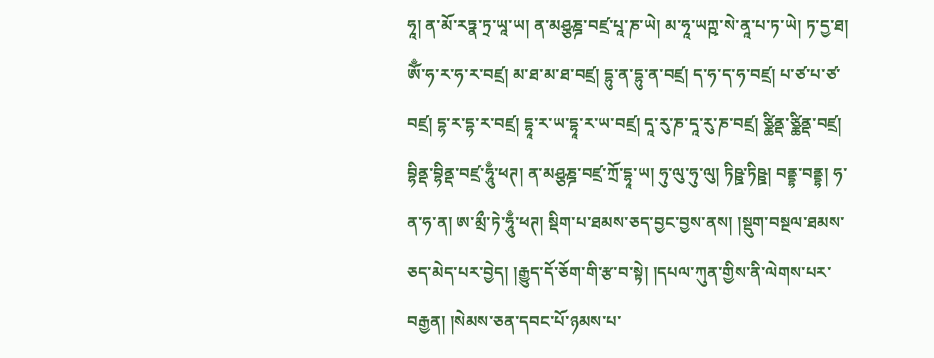ཧཱ། ན་མོ་རཏྣ་ཏྲ་ཡཱ་ཡ། ན་མཤྩཎྜ་བཛྲ་པཱ་ཎ་ཡེ། མ་ཧཱ་ཡཀྵ་སེ་ནཱ་པ་ཏ་ཡེ། ཏ་དྱ་ཐ། ཨོྃ་ཧ་ར་ཧ་ར་བཛྲ། མ་ཐ་མ་ཐ་བཛྲ། དྷུ་ན་དྷུ་ན་བཛྲ། ད་ཧ་ད་ཧ་བཛྲ། པ་ཙ་པ་ཙ་བཛྲ། དྷ་ར་དྷ་ར་བཛྲ། དྷཱ་ར་ཡ་དྷཱ་ར་ཡ་བཛྲ། དཱ་རུ་ཎ་དཱ་རུ་ཎ་བཛྲ། ཙྪིནྡ་ཙྪིནྡ་བཛྲ། བྷིནྡ་བྷིནྡ་བཛྲ་ཧཱུྃ་ཕཊ། ན་མཤྩཎྜ་བཛྲ་ཀྲོ་དྷཱ་ཡ། ཧུ་ལུ་ཧུ་ལུ། ཏིཥྛ་ཏིཥྛ། བནྡྷ་བནྡྷ། ཧ་ན་ཧ་ན། ཨ་མྲྀ་ཏེ་ཧཱུྃ་ཕཊ། སྡིག་པ་ཐམས་ཅད་བྱང་བྱས་ནས། །སྡུག་བསྔལ་ཐམས་ཅད་མེད་པར་བྱེད། །རྒྱུད་དོ་ཅོག་གི་རྩ་བ་སྟེ། །དཔལ་ཀུན་གྱིས་ནི་ལེགས་པར་བརྒྱན། །སེམས་ཅན་དབང་པོ་ཉམས་པ་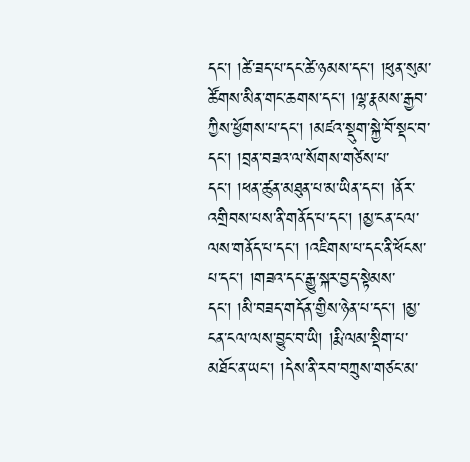དང་། །ཚེ་ཟད་པ་དང་ཚེ་ཉམས་དང་། །ཕུན་སུམ་ཚོགས་མིན་གང་ཆགས་དང་། །ལྷ་རྣམས་རྒྱབ་ཀྱིས་ཕྱོགས་པ་དང་། །མཛའ་སྡུག་སྐྱེ་བོ་སྡང་བ་དང་། །བྲན་བཟའ་ལ་སོགས་གཙེས་པ་དང་། །ཕན་ཚུན་མཐུན་པ་མ་ཡིན་དང་། །ནོར་འགྲིབས་པས་ནི་གནོད་པ་དང་། །མྱ་ངན་ངལ་ལས་གནོད་པ་དང་། །འཇིགས་པ་དང་ནི་ཕོངས་པ་དང་། །གཟའ་དང་རྒྱུ་སྐར་བྱད་སྟེམས་དང་། །མི་བཟད་གདོན་གྱིས་ཉེན་པ་དང་། །མྱ་ངན་ངལ་ལས་བྱུང་བ་ཡི། །རྨི་ལམ་སྡིག་པ་མཐོང་ན་ཡང་། །དེས་ནི་རབ་བཀྲུས་གཙང་མ་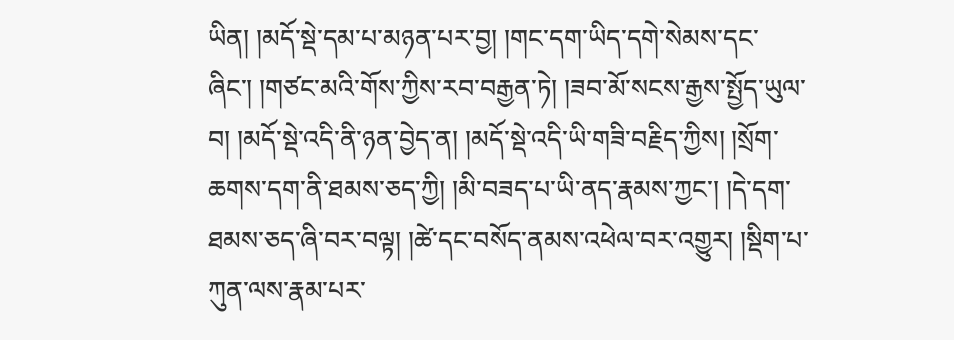ཡིན། །མདོ་སྡེ་དམ་པ་མཉན་པར་བྱ། །གང་དག་ཡིད་དགེ་སེམས་དང་ཞིང་། །གཙང་མའི་གོས་ཀྱིས་རབ་བརྒྱན་ཏེ། །ཟབ་མོ་སངས་རྒྱས་སྤྱོད་ཡུལ་བ། །མདོ་སྡེ་འདི་ནི་ཉན་བྱེད་ན། །མདོ་སྡེ་འདི་ཡི་གཟི་བརྗིད་ཀྱིས། །སྲོག་ཆགས་དག་ནི་ཐམས་ཅད་ཀྱི། །མི་བཟད་པ་ཡི་ནད་རྣམས་ཀྱང་། །དེ་དག་ཐམས་ཅད་ཞི་བར་བལྟ། །ཚེ་དང་བསོད་ནམས་འཕེལ་བར་འགྱུར། །སྡིག་པ་ཀུན་ལས་རྣམ་པར་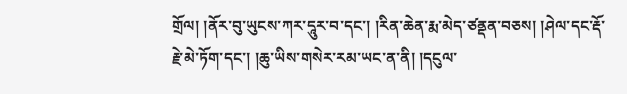གྲོལ། །ནོར་བུ་ཡུངས་ཀར་དཱུར་བ་དང་། །རིན་ཆེན་རྨ་མེད་ཙནྡན་བཅས། །ཤེལ་དང་རྡོ་རྗེ་མེ་ཏོག་དང་། །ཆུ་ཡིས་གསེར་རམ་ཡང་ན་ནི། །དངུལ་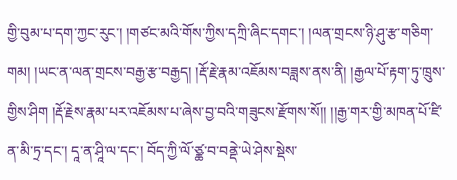གྱི་བུམ་པ་དག་ཀྱང་རུང་། །གཙང་མའི་གོས་ཀྱིས་དཀྲི་ཞིང་དགང་། །ལན་གྲངས་ཉི་ཤུ་རྩ་གཅིག་གམ། །ཡང་ན་ལན་གྲངས་བརྒྱ་རྩ་བརྒྱད། །རྡོ་རྗེ་རྣམ་འཇོམས་བཟླས་ནས་ནི། །རྒྱལ་པོ་རྟག་ཏུ་ཁྲུས་གྱིས་ཤིག །རྡོ་རྗེས་རྣམ་པར་འཇོམས་པ་ཞེས་བྱ་བའི་གཟུངས་རྫོགས་སོ།། །།རྒྱ་གར་གྱི་མཁན་པོ་ཛི་ན་མི་ཏྲ་དང་། དཱ་ན་ཤཱི་ལ་དང་། བོད་ཀྱི་ལོ་ཙྪ་བ་བནྡེ་ཡེ་ཤེས་སྡེས་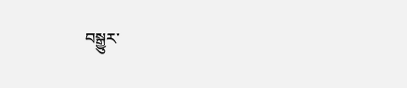བསྒྱུར་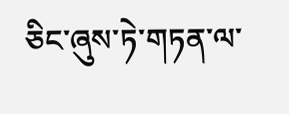ཅིང་ཞུས་ཏེ་གཏན་ལ་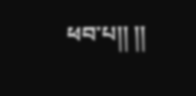ཕབ་པ།། །།